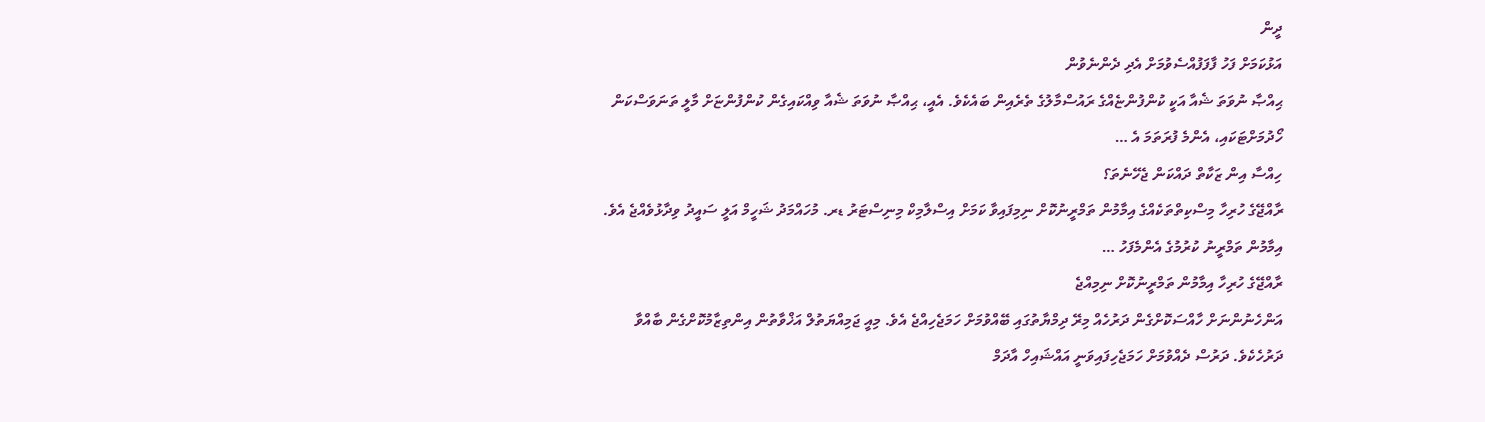ދީން
އަޅުކަމަށް ފަހު ފާފަފުއްސެވުމަށް އެދި ދެންނެވުން
ޙިއްޞާ ނުވަތަ ޝެއާ އަކީ ކުންފުންޏެއްގެ ރައުސްމާލުގެ ތެރެއިން ބައެކެވެ. އެއީ، ޙިއްޞާ ނުވަތަ ޝެއާ ވިއްކައިގެން ކުންފުންޏަށް މާލީ ތަނަވަސްކަން ހޯދުމަށްޓަކައި، އެންމެ ފުރަތަމަ އެ …
ހިއްސާ އިން ޒަކާތް ދައްކަން ޖެހޭނެތަ؟
ރާއްޖޭގެ ހުރިހާ މިސްކިތްތަކެއްގެ އިމާމުން ތަމްރީނުކޮށް ނިމިފައިވާ ކަމަށް އިސްލާމިކް މިނިސްޓަރު ޑރ. މުހައްމަދު ޝަހީމް އަލީ ސައީދު ވިދާޅުވެއްޖެ އެވެ. އިމާމުން ތަމްރީނު ކުރުމުގެ އެންމެފަހު …
ރާއްޖޭގެ ހުރިހާ އިމާމުން ތަމްރީނުކޮށް ނިމިއްޖެ
އަންހެނުންނަށް ހާއްސަކޮށްގެން ދަރުހެއް މިރޭ ދިމްޔާތުގައި ބޭއްވުމަށް ހަމަޖެހިއްޖެ އެވެ. މިއީ ޖަމިއްޔަތުލް އަޚްވާތުން އިންތިޒާމުކޮށްގެން ބާއްވާ ދަރުހެކެވެ. ދަރުސް ދެއްވުމަށް ހަމަޖެހިފައިވަނީ އައްޝައިހް އާދަމް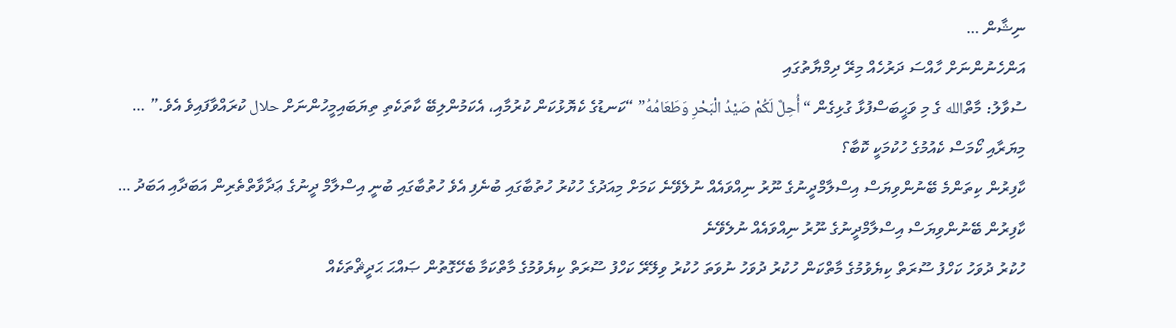ނިޝާން …
އަންހެނުންނަށް ހާއްސަ ދަރުހެއް މިރޭ ދިމްޔާތުގައި
ސުވާލު: މާތްالله ގެ މި ވަޙީބަސްފުޅާ ގުޅިގެން “أُحِلَّ لَكُمْ صَيْدُ الْبَحْرِ وَطَعَامُهُ” “ކަނޑުގެ ކެޔޮޅުކަން ކުރުމާއި، އެކަމުންލިބޭ ކާތަކެތި ތިޔަބައިމީހުންނަށް حلال ކުރައްވާފައިވެ އެވެ.” …
މިޔަރާއި ކޯމަސް ކެއުމުގެ ހުކުމަކީ ކޮބާ؟
ކާފިރުން ކިތަންމެ ބޭނުންވިޔަސް އިސްލާމްދީނުގެ ނޫރު ނިއްވައެއް ނުލެވޭނެ ކަމަށް މިއަދުގެ ހުކުރު ހުތުބާގައި ބުނެފި އެވެ ހުތުބާގައި ބުނީ އިސްލާމް ދީނުގެ ޢަދާވާތްތެރިން އަބަދާއި އަބަދު …
ކާފިރުން ބޭނުންވިޔަސް އިސްލާމްދީނުގެ ނޫރު ނިއްވައެއް ނުލެވޭނެ
ހުކުރު ދުވަހު ކަހްފު ސޫރަތް ކިޔެވުމުގެ މާތްކަން ހުކުރު ދުވަހު ނުވަތަ ހުކުރު ވިލޭރޭ ކަހްފު ސޫރަތް ކިޔެވުމުގެ މާތްކަމާ ބެހޭގޮތުން ޞައްޙަ ޙަދީޘްތަކެއް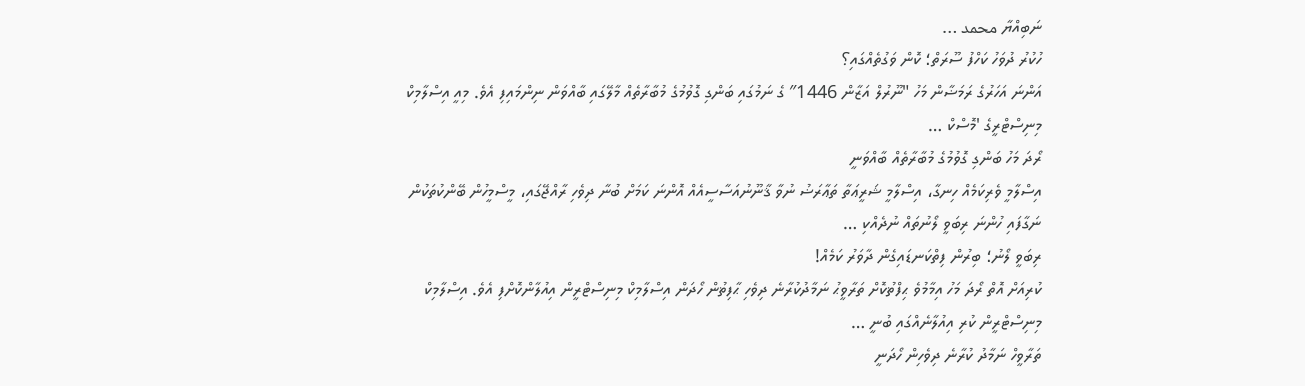ނަބިއްޔާ محمد …
ހުކުރު ދުވަހު ކަހްފު ސޫރަތް؛ ކޮން ވަގުތެއްގައި؟
އަންނަ އަހަރުގެ ރަމަޟާން މަހު "ނޫރުލް އަޒާން 1446″ ގެ ނަމުގައި ބަންގި ގޮވުމުގެ މުބާރާތެއް މާލޭގައި ބާއްވަން ނިންމައިފި އެވެ. މިއީ އިސްލާމިކް މިނިސްޓްރީގެ 'މޮސްކް …
ރޯދަ މަހު ބަންގި ގޮވުމުގެ މުބާރާތެއް ބާއްވަނީ
އިސްލާމީ ވެރިކަމެއް ހިނގާ، އިސްލާމީ ޝަރީޢަތާ ތަޢާރަޟު ނުވާ ޤާނޫނުއަސާސީއެއް އޮންނަ ކަމަށް ބުނާ ދިވެހި ރާއްޖޭގައި، މީސްމީހުން ބޭންކުތަކުން ނަގާފައި ހުންނަ ރިބަވީ ލޯނުތައް ނުދެއްކި …
ރިބަވީ ލޯނު؛ ބިރުން ފިތްކަނޑައިގެން ދާވަރު ކަމެއް!
ކުރިއަށް އޮތް ރޯދަ މަހު އިމާމުވެ ޙިފްޡުކޮށް ތަރާވީޙު ނަމާދުކުރާނެ ދިވެހި ޙާފިޡުން ހޯދަން އިސްލާމިކް މިނިސްޓްރީން އިއުލާންކޮށްފި އެވެ. އިސްލާމިކް މިނިސްޓްރީން ކުރި އިއުލާނެއްގައި ބުނީ …
ތަރާވީހް ނަމާދު ކުރާނެ ދިވެހިން ހޯދަނީ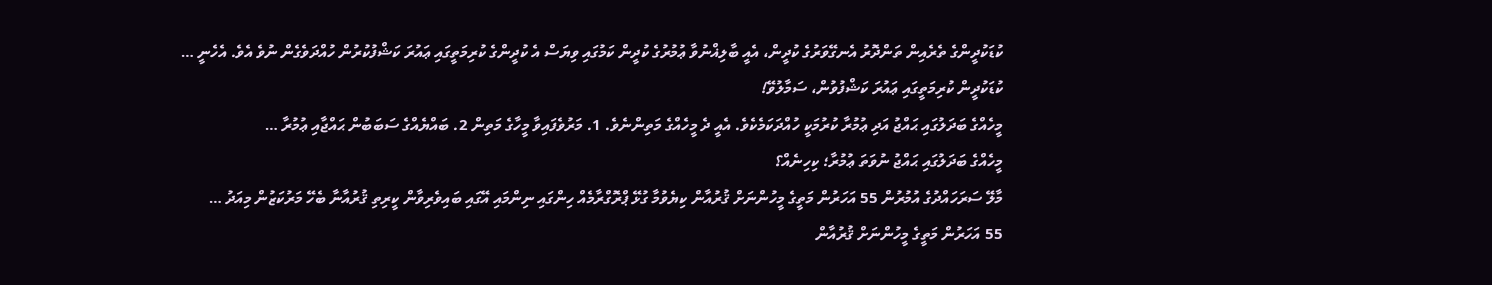ކުޑަކުދީންގެ ތެރެއިން ތަންދޮރު އެނގޭވަރުގެ ކުދީން، އެއީ ބާލިޣްނުވާ ޢުމުރުގެ ކުދީން ކަމުގައި ވިޔަސް އެ ކުދީންގެ ކުރިމަތީގައި ޢައުރަ ކަޝްފުކުރުން ހުއްދަވެގެން ނުވެ އެވެ. އެހެނީ …
ކުޑަކުދީން ކުރިމަތީގައި ޢައުރަ ކަޝްފުވުން، ސަމާލުވޭ!
މީހެއްގެ ބަދަލުގައި ޙައްޖު އަދި ޢުމުރާ ކުރުމަކީ ހުއްދަކަމެކެވެ. އެއީ ދެ މީހެއްގެ މަތިންނެވެ. 1. މަރުވެފައިވާ މީހާގެ މަތިން 2. ބައްޔެއްގެ ސަބަބުން ޙައްޖާއި ޢުމުރާ …
މީހެއްގެ ބަދަލުގައި ޙައްޖު ނުވަތަ ޢުމުރާ؛ ކިހިނެއް؟
މާލޭ ސަރަހައްދުގެ އުމުރުން 55 އަހަރުން މަތީގެ މީހުންނަށް ޤުރުއާން ކިޔެވުމާ ގުޅޭ ޕްރޮގްރާމެއް ހިންގައި ނިންމައި އޭގައި ބައިވެރިވާން ކީރިތި ޤުރުއާނާ ބެހޭ މަރުކަޒުން މިއަދު …
55 އަހަރުން މަތީގެ މީހުންނަށް ޤުރުއާން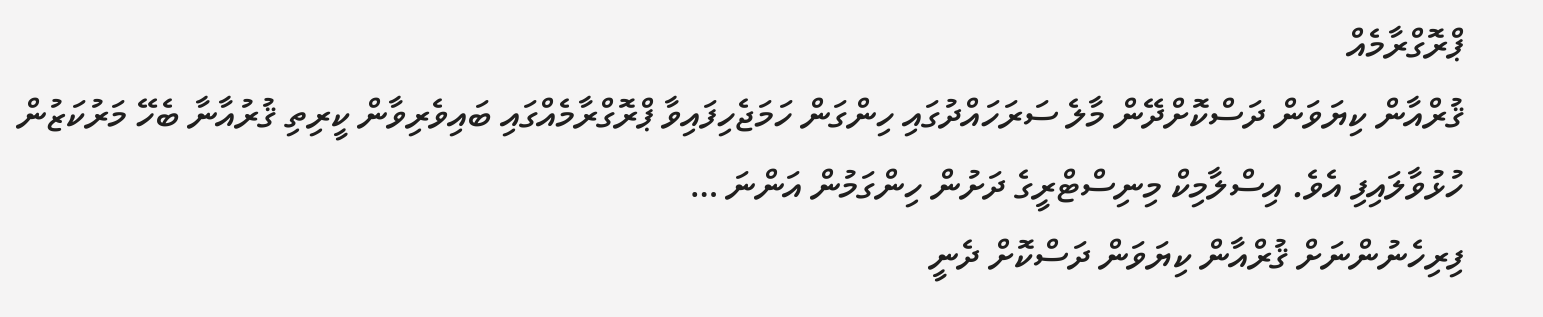ޕްރޮގްރާމެއް
ޤުރްއާން ކިޔަވަން ދަސްކޮށްދޭން މާލެ ސަރަހައްދުގައި ހިންގަން ހަމަޖެހިފައިވާ ޕްރޮގްރާމެއްގައި ބައިވެރިވާން ކީރިތި ޤުރުއާނާ ބެހޭ މަރުކަޒުން ހުޅުވާލައިފި އެވެ. އިސްލާމިކް މިނިސްޓްރީގެ ދަށުން ހިންގަމުން އަންނަ …
ފިރިހެނުންނަށް ޤުރްއާން ކިޔަވަން ދަސްކޮށް ދެނީ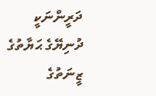ދަރީންނަކީ ދުނިޔޭގެ ޙަޔާތުގެ ޒީނަތުގެ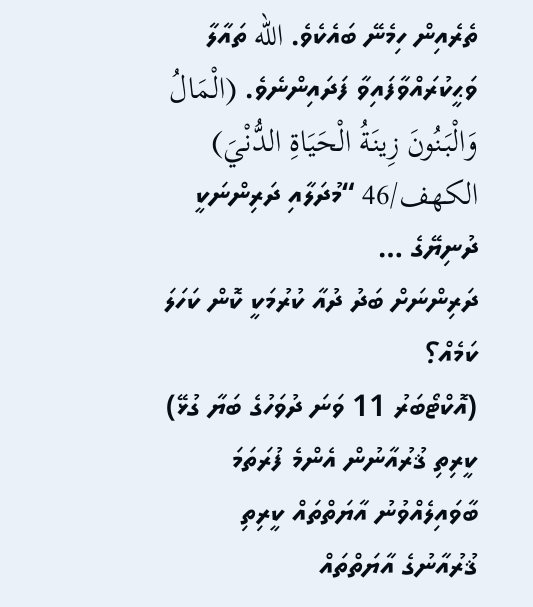ތެރެއިން ހިމެނޭ ބައެކެވެ. الله ތައާލާ ވަޙީކުރައްވާފައިވާ ފަދައިންނެވެ. (الْمَالُ وَالْبَنُونَ زِينَةُ الْحَيَاةِ الدُّنْيَ) الكهف/46 “މުދަލާއި ދަރިންނަކީ ދުނިޔޭގެ …
ދަރިންނަށް ބަދު ދުއާ ކުރުމަކީ ކޮން ކަހަލަ ކަމެއް؟
(އޮކްޓޯބަރު 11 ވަނަ ދުވަހުގެ ބަޔާ ގުޅޭ) ކީރިތި ޤުރުއާނުން އެންމެ ފުރަތަމަ ބާވައިލެއްވުނު އާޔަތްތައް ކީރިތި ޤުރުއާނުގެ އާޔަތްތައް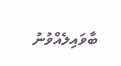ބާވައިލެއްވުނު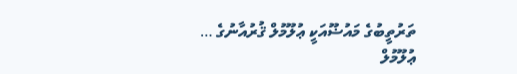ތަރުތީބުގެ މައުޟޫއަކީ ޢުލޫމުލް ޤުރުއާނުގެ …
ޢުލޫމުލް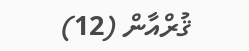ޤުރްއާން (12)